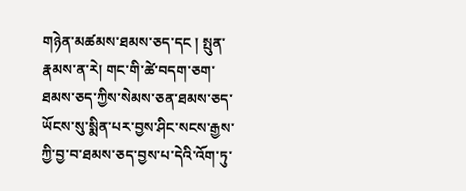གཉེན་མཚམས་ཐམས་ཅད་དང ། སྤུན་རྣམས་ན་རེ། གང་གི་ཚེ་བདག་ཅག་ཐམས་ཅད་ཀྱིས་སེམས་ཅན་ཐམས་ཅད་ཡོངས་སུ་སྨིན་པར་བྱས་ཤིང་སངས་རྒྱས་ཀྱི་བྱ་བ་ཐམས་ཅད་བྱས་པ་དེའི་འོག་ཏུ་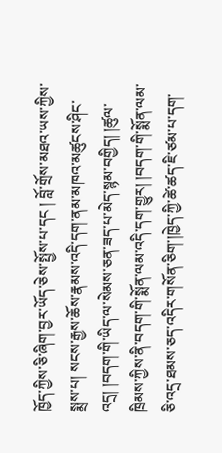ཁྱོད་ཀྱིས་ཅི་ཞིག་བྱར་ཡོད་ཅེས་སྤྱོས་པ་དང ། བློ་གྲོས་མཐའ་ཡས་ཀྱིས་སྨྲས་པ། སངས་རྒྱས་ཆོས་རྣམས་འདི་དག་ནམ་མཁའ་མཚུངས་ཤིང་འདྲ། །བདག་གི་ཡིད་ལ་སེམས་ཅན་ཟད་པ་མེད་སྙམ་བགྱིད། །ཚུལ་ཁྲིམས་ཀྱིས་ནི་བདག་གི་སྨོན་ལམ་འདི་དག་གྱུར། །བདག་གི་སྨོན་ལམ་ཅི་འདྲ་ཐམས་ཅད་འདིར་གསོན་ཅིག་།ཁྱེད་ཀྱི་ཚེ་ཚད་ཇི་ཙམ་པ་དག་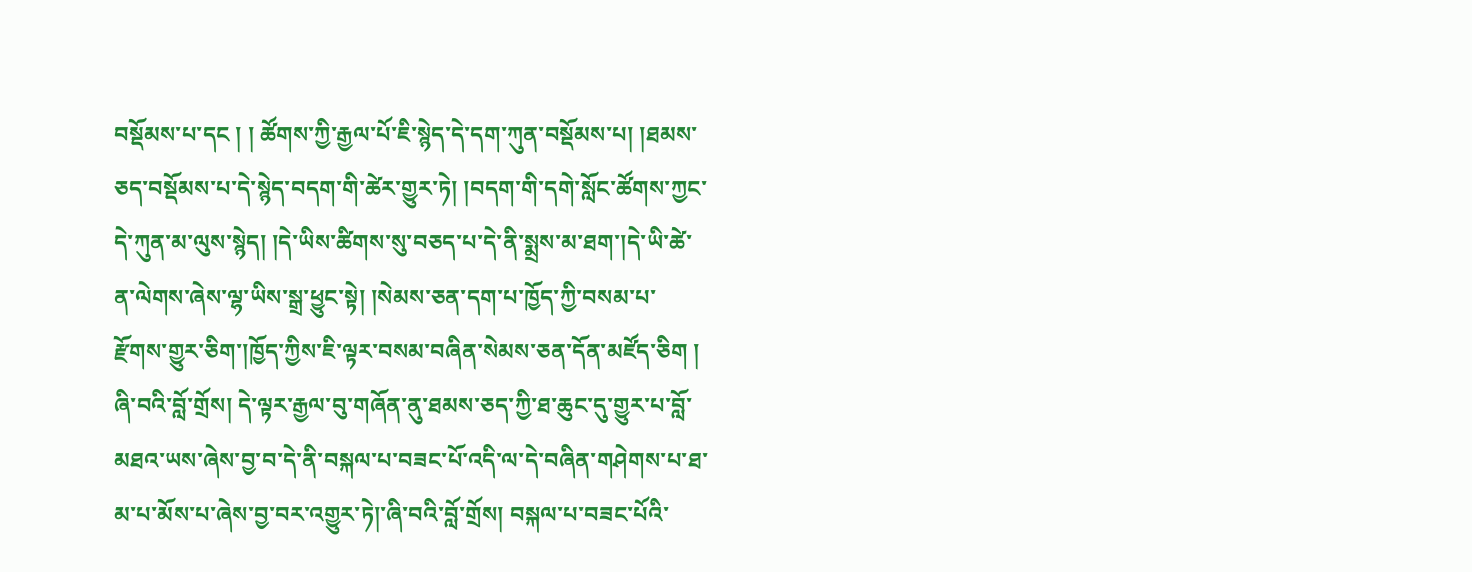བསྡོམས་པ་དང ། ། ཚོགས་ཀྱི་རྒྱལ་པོ་ཇི་སྙེད་དེ་དག་ཀུན་བསྡོམས་པ། །ཐམས་ཅད་བསྡོམས་པ་དེ་སྙེད་བདག་གི་ཚེར་གྱུར་ཏེ། །བདག་གི་དགེ་སློང་ཚོགས་ཀྱང་དེ་ཀུན་མ་ལུས་སྙེད། །དེ་ཡིས་ཚིགས་སུ་བཅད་པ་དེ་ནི་སྨྲས་མ་ཐག་།དེ་ཡི་ཚེ་ན་ལེགས་ཞེས་ལྷ་ཡིས་སྒྲ་ཕྱུང་སྟེ། །སེམས་ཅན་དག་པ་ཁྱོད་ཀྱི་བསམ་པ་རྫོགས་གྱུར་ཅིག་།ཁྱོད་ཀྱིས་ཇི་ལྟར་བསམ་བཞིན་སེམས་ཅན་དོན་མཛོད་ཅིག ། ཞི་བའི་བློ་གྲོས། དེ་ལྟར་རྒྱལ་བུ་གཞོན་ནུ་ཐམས་ཅད་ཀྱི་ཐ་ཆུང་དུ་གྱུར་པ་བློ་མཐའ་ཡས་ཞེས་བྱ་བ་དེ་ནི་བསྐལ་པ་བཟང་པོ་འདི་ལ་དེ་བཞིན་གཤེགས་པ་ཐ་མ་པ་མོས་པ་ཞེས་བྱ་བར་འགྱུར་ཏེ།་ཞི་བའི་བློ་གྲོས། བསྐལ་པ་བཟང་པོའི་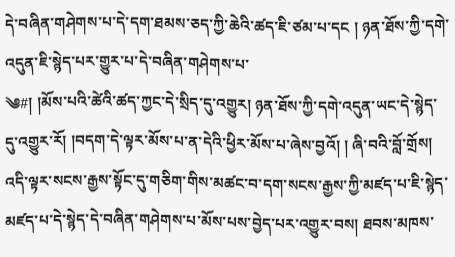དེ་བཞིན་གཤེགས་པ་དེ་དག་ཐམས་ཅད་ཀྱི་ཆེའི་ཚད་ཇི་ཙམ་པ་དང ། ཉན་ཐོས་ཀྱི་དགེ་འདུན་ཇི་སྙེད་པར་གྱུར་པ་དེ་བཞིན་གཤེགས་པ་
༄#། །མོས་པའི་ཚེའི་ཚད་ཀྱང་དེ་སྲིད་དུ་འགྱུར། ཉན་ཐོས་ཀྱི་དགེ་འདུན་ཡང་དེ་སྙེད་དུ་འགྱུར་རོ། །བདག་དེ་ལྟར་མོས་པ་ན་དེའི་ཕྱིར་མོས་པ་ཞེས་བྱའོ། ། ཞི་བའི་བློ་གྲོས། འདི་ལྟར་སངས་རྒྱས་སྟོང་དུ་གཅིག་གིས་མཚང་བ་དག་སངས་རྒྱས་ཀྱི་མཛད་པ་ཇི་སྙེད་མཛད་པ་དེ་སྙེད་དེ་བཞིན་གཤེགས་པ་མོས་པས་བྱེད་པར་འགྱུར་བས། ཐབས་མཁས་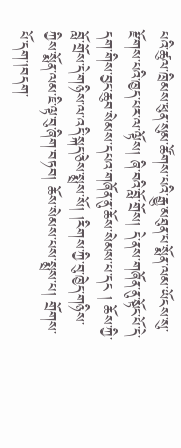པའི་ཚུལ་ཁྲིམས་ཕུན་སུམ་ཚོགས་པའི་རྒྱུ་མཐུན་པ་སྨོན་ལམ་ཡོངས་སུ་རྫོགས་པའི་ཁྱད་པར་ལ་ལྟོས། ཞི་བའི་བློ་གྲོས། དེ་ནས་གཞོན་ནུ་སྟོང་པོ་དེ་དག་གིས་བྱང་ཆུབ་སེམས་དཔའ་གཞོན་ནུ་ཆོས་སེམས་པ་དང ། ཆོས་ཀྱི་བློ་གྲོས་དེ་གཉིས་ལ་འདི་སྐད་ཅེས་སྨྲས་སོ། །རིགས་ཀྱི་བུ་ཁྱེད་གཉིས་ཀྱིས་སྨོན་ལམ་ཇི་ལྟ་བུ་ཞིག་བཏབ། ཆོས་སེམས་པས་སྨྲས་པ། གྲོགས་པོ་དག་།བདག་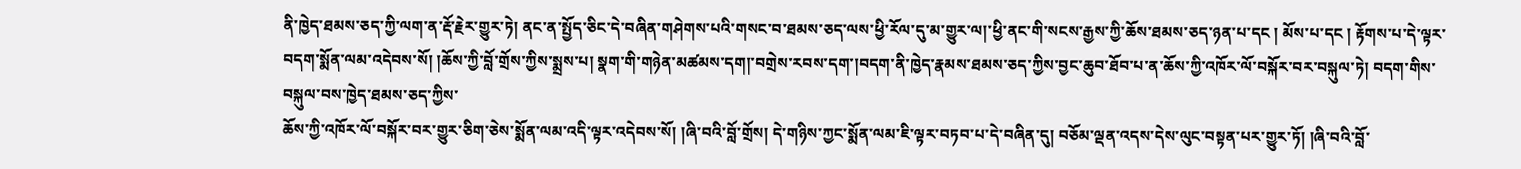ནི་ཁྱེད་ཐམས་ཅད་ཀྱི་ལག་ན་རྡོ་རྗེར་གྱུར་ཏེ། ནང་ན་སྤྱོད་ཅིང་དེ་བཞིན་གཤེགས་པའི་གསང་བ་ཐམས་ཅད་ལས་ཕྱི་རོལ་དུ་མ་གྱུར་ལ།་ཕྱི་ནང་གི་སངས་རྒྱས་ཀྱི་ཆོས་ཐམས་ཅད་ཉན་པ་དང ། མོས་པ་དང ། རྟོགས་པ་དེ་ལྟར་བདག་སྨོན་ལམ་འདེབས་སོ། །ཆོས་ཀྱི་བློ་གྲོས་ཀྱིས་སྨྲས་པ། སྣག་གི་གཉེན་མཚམས་དག།་བགྲེས་རབས་དག་།བདག་ནི་ཁྱེད་རྣམས་ཐམས་ཅད་ཀྱིས་བྱང་ཆུབ་ཐོབ་པ་ན་ཆོས་ཀྱི་འཁོར་ལོ་བསྐོར་བར་བསྐུལ་ཏེ། བདག་གིས་བསྐུལ་བས་ཁྱེད་ཐམས་ཅད་ཀྱིས་
ཆོས་ཀྱི་འཁོར་ལོ་བསྐོར་བར་གྱུར་ཅིག་ཅེས་སྨོན་ལམ་འདི་ལྟར་འདེབས་སོ། །ཞི་བའི་བློ་གྲོས། དེ་གཉིས་ཀྱང་སྨོན་ལམ་ཇི་ལྟར་བཏབ་པ་དེ་བཞིན་དུ། བཅོམ་ལྡན་འདས་དེས་ལུང་བསྟན་པར་གྱུར་ཏོ། །ཞི་བའི་བློ་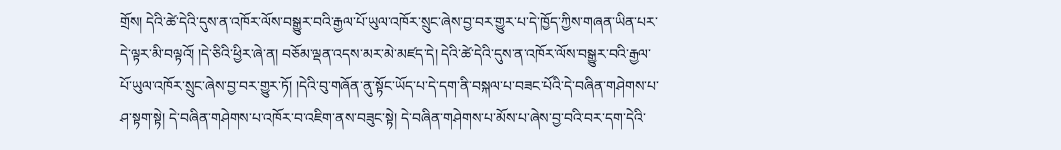གྲོས། དེའི་ཚེ་དེའི་དུས་ན་འཁོར་ལོས་བསྒྱུར་བའི་རྒྱལ་པོ་ཡུལ་འཁོར་སྲུང་ཞེས་བྱ་བར་གྱུར་པ་དེ་ཁྱོད་ཀྱིས་གཞན་ཡིན་པར་དེ་ལྟར་མི་བལྟའོ། །དེ་ཅིའི་ཕྱིར་ཞེ་ན། བཅོམ་ལྡན་འདས་མར་མེ་མཛད་དེ། དེའི་ཚེ་དེའི་དུས་ན་འཁོར་ལོས་བསྒྱུར་བའི་རྒྱལ་པོ་ཡུལ་འཁོར་སྲུང་ཞེས་བྱ་བར་གྱུར་ཏོ། །དེའི་བུ་གཞོན་ནུ་སྟོང་ཡོད་པ་དེ་དག་ནི་བསྐལ་པ་བཟང་པོའི་དེ་བཞིན་གཤེགས་པ་ཤ་སྟག་སྟེ། དེ་བཞིན་གཤེགས་པ་འཁོར་བ་འཇིག་ནས་བཟུང་སྟེ། དེ་བཞིན་གཤེགས་པ་མོས་པ་ཞེས་བྱ་བའི་བར་དག་དེའི་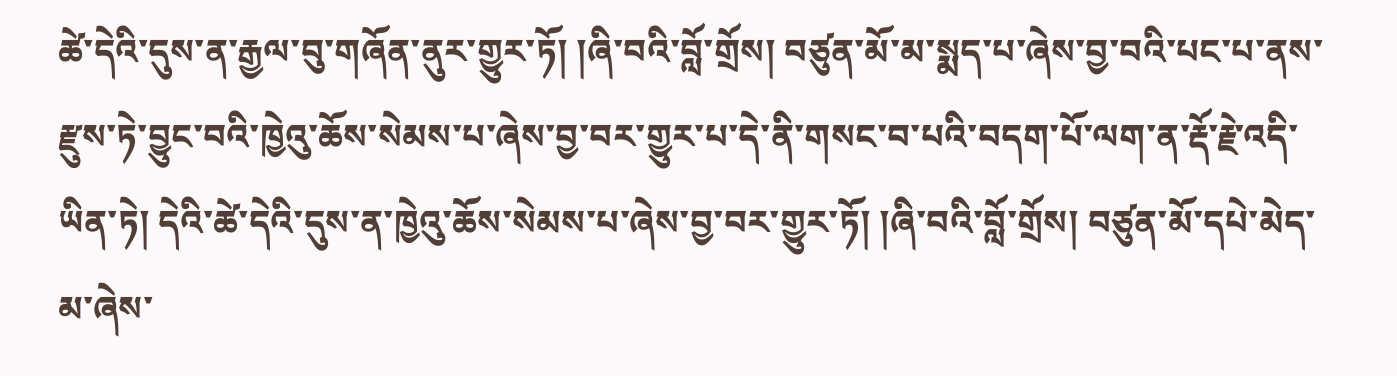ཚེ་དེའི་དུས་ན་རྒྱལ་བུ་གཞོན་ནུར་གྱུར་ཏོ། །ཞི་བའི་བློ་གྲོས། བཙུན་མོ་མ་སྨད་པ་ཞེས་བྱ་བའི་པང་པ་ནས་རྫུས་ཏེ་བྱུང་བའི་ཁྱེའུ་ཆོས་སེམས་པ་ཞེས་བྱ་བར་གྱུར་པ་དེ་ནི་གསང་བ་པའི་བདག་པོ་ལག་ན་རྡོ་རྗེ་འདི་ཡིན་ཏེ། དེའི་ཚེ་དེའི་དུས་ན་ཁྱེའུ་ཆོས་སེམས་པ་ཞེས་བྱ་བར་གྱུར་ཏོ། །ཞི་བའི་བློ་གྲོས། བཙུན་མོ་དཔེ་མེད་མ་ཞེས་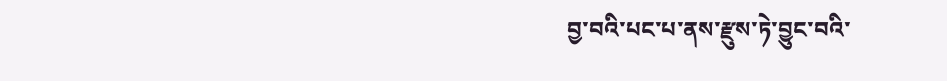བྱ་བའི་པང་པ་ནས་རྫུས་ཏེ་བྱུང་བའི་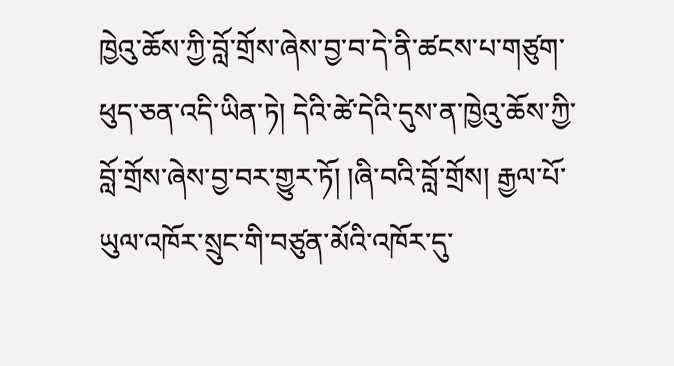ཁྱེའུ་ཆོས་ཀྱི་བློ་གྲོས་ཞེས་བྱ་བ་དེ་ནི་ཚངས་པ་གཙུག་ཕུད་ཅན་འདི་ཡིན་ཏེ། དེའི་ཚེ་དེའི་དུས་ན་ཁྱེའུ་ཆོས་ཀྱི་བློ་གྲོས་ཞེས་བྱ་བར་གྱུར་ཏོ། །ཞི་བའི་བློ་གྲོས། རྒྱལ་པོ་ཡུལ་འཁོར་སྲུང་གི་བཙུན་མོའི་འཁོར་དུ་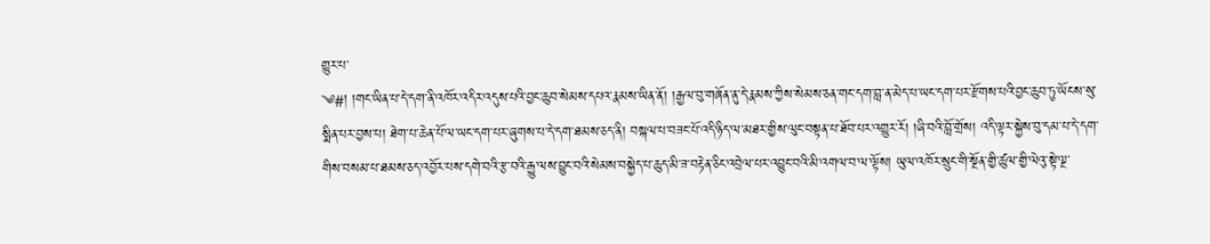གྱུར་པ་
༄#། །གང་ཡིན་པ་དེ་དག་ནི་འཁོར་འདིར་འདུས་པའི་བྱང་ཆུབ་སེམས་དཔའ་རྣམས་ཡིན་ནོ། །རྒྱལ་བུ་གཞོན་ནུ་དེ་རྣམས་ཀྱིས་སེམས་ཅན་གང་དག་བླ་ན་མེད་པ་ཡང་དག་པར་རྫོགས་པའི་བྱང་ཆུབ་ཏུ་ཡོངས་སུ་སྨིན་པར་བྱས་པ། ཐེག་པ་ཆེན་པོ་ལ་ཡང་དག་པར་ཞུགས་པ་དེ་དག་ཐམས་ཅད་ནི། བསྐལ་པ་བཟང་པོ་འདི་ཉིད་ལ་མཐར་གྱིས་ལུང་བསྟན་པ་ཐོབ་པར་འགྱུར་རོ། །ཞི་བའི་བློ་གྲོས། འདི་ལྟར་སྐྱེས་བུ་དམ་པ་དེ་དག་གིས་བསམ་པ་ཐམས་ཅད་འབྱོར་པས་དགེ་བའི་རྩ་བའི་རྒྱུ་ལས་བྱུང་བའི་སེམས་བསྐྱེད་པ་ཆུད་མི་ཟ་བརྟེན་ཅིང་འབྲེལ་པར་འབྱུང་བའི་མི་འགལ་བ་ལ་ལྟོས། ཡུལ་འཁོར་སྲུང་གི་སྔོན་གྱི་ཚུལ་གྱི་ལེའུ་སྟེ་ལྔ་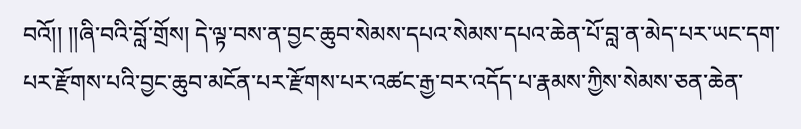བའོ།། །།ཞི་བའི་བློ་གྲོས། དེ་ལྟ་བས་ན་བྱང་ཆུབ་སེམས་དཔའ་སེམས་དཔའ་ཆེན་པོ་བླ་ན་མེད་པར་ཡང་དག་པར་རྫོགས་པའི་བྱང་ཆུབ་མངོན་པར་རྫོགས་པར་འཚང་རྒྱ་བར་འདོད་པ་རྣམས་ཀྱིས་སེམས་ཅན་ཆེན་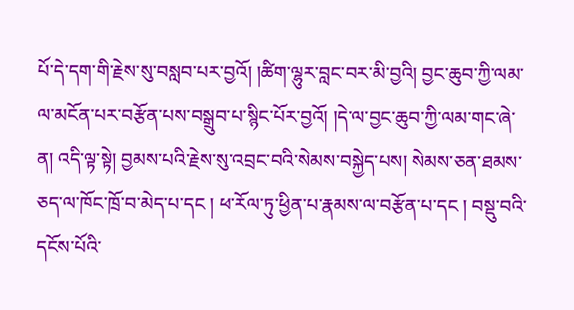པོ་དེ་དག་གི་རྗེས་སུ་བསླབ་པར་བྱའོ། །ཚིག་ལྷུར་བླང་བར་མི་བྱའི། བྱང་ཆུབ་ཀྱི་ལམ་ལ་མངོན་པར་བརྩོན་པས་བསྒྲུབ་པ་སྙིང་པོར་བྱའོ། །དེ་ལ་བྱང་ཆུབ་ཀྱི་ལམ་གང་ཞེ་ན། འདི་ལྟ་སྟེ། བྱམས་པའི་རྗེས་སུ་འབྲང་བའི་སེམས་བསྐྱེད་པས། སེམས་ཅན་ཐམས་ཅད་ལ་ཁོང་ཁྲོ་བ་མེད་པ་དང ། ཕ་རོལ་ཏུ་ཕྱིན་པ་རྣམས་ལ་བརྩོན་པ་དང ། བསྡུ་བའི་དངོས་པོའི་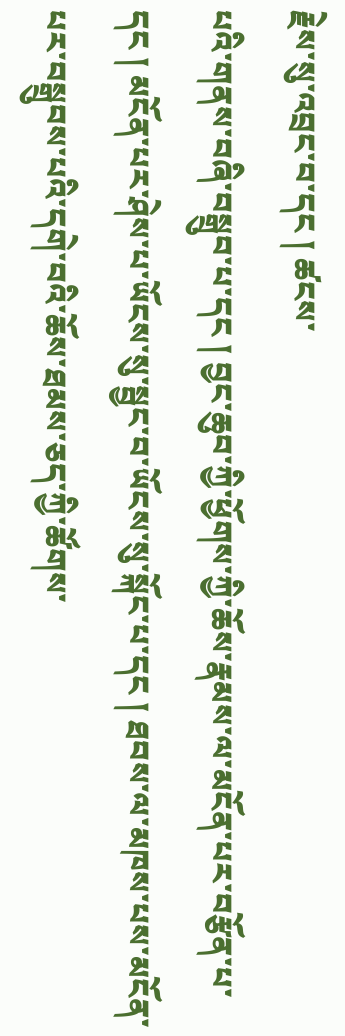རྗེས་སུ་འབྲང་བ་དང ། ཚངས་
པའི་གནས་བཞི་བསྒྲུབ་པ་དང ། བྱང་ཆུབ་ཀྱི་ཕྱོགས་ཀྱི་ཆོས་རྣམས་ལ་མངོན་པར་བརྩོན་པ་དང ། མངོན་པར་ཤེས་པ་ཡོངས་སུ་སྦྱང་བ་ཡོངས་སུ་སྐོང་པ་དང ། ཐབས་ལ་མཁས་པས་མངོན་པར་བསྒྲུབས་པའི་དགེ་བའི་ཆོས་ཐམས་ཅད་ཀྱི་ཚོགས་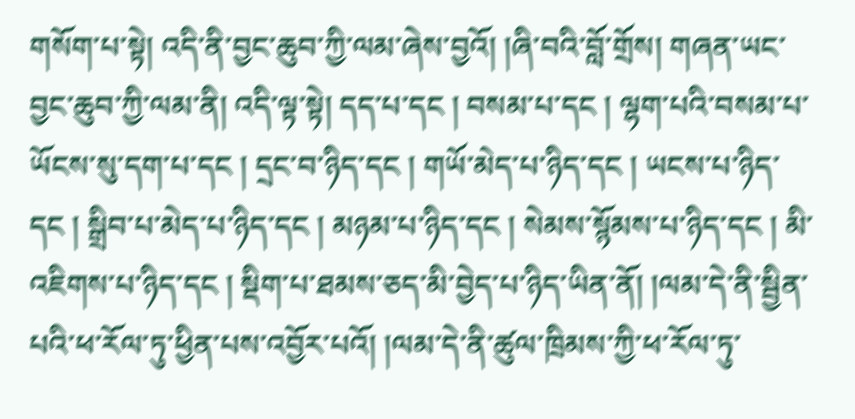གསོག་པ་སྟེ། འདི་ནི་བྱང་ཆུབ་ཀྱི་ལམ་ཞེས་བྱའོ། །ཞི་བའི་བློ་གྲོས། གཞན་ཡང་བྱང་ཆུབ་ཀྱི་ལམ་ནི། འདི་ལྟ་སྟེ། དད་པ་དང ། བསམ་པ་དང ། ལྷག་པའི་བསམ་པ་ཡོངས་སུ་དག་པ་དང ། དྲང་བ་ཉིད་དང ། གཡོ་མེད་པ་ཉིད་དང ། ཡངས་པ་ཉིད་དང ། སྒྲིབ་པ་མེད་པ་ཉིད་དང ། མཉམ་པ་ཉིད་དང ། སེམས་སྙོམས་པ་ཉིད་དང ། མི་འཇིགས་པ་ཉིད་དང ། སྡིག་པ་ཐམས་ཅད་མི་བྱེད་པ་ཉིད་ཡིན་ནོ། །ལམ་དེ་ནི་སྦྱིན་པའི་ཕ་རོལ་ཏུ་ཕྱིན་པས་འབྱོར་པའོ། །ལམ་དེ་ནི་ཚུལ་ཁྲིམས་ཀྱི་ཕ་རོལ་ཏུ་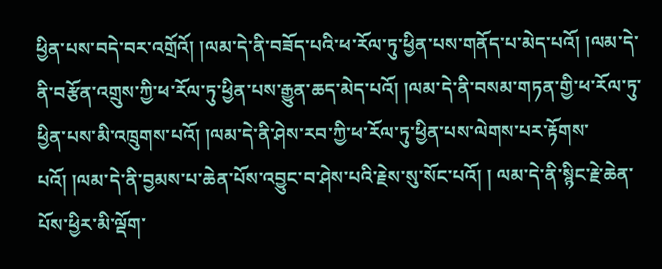ཕྱིན་པས་བདེ་བར་འགྲོའོ། །ལམ་དེ་ནི་བཟོད་པའི་ཕ་རོལ་ཏུ་ཕྱིན་པས་གནོད་པ་མེད་པའོ། །ལམ་དེ་ནི་བརྩོན་འགྲུས་ཀྱི་ཕ་རོལ་ཏུ་ཕྱིན་པས་རྒྱུན་ཆད་མེད་པའོ། །ལམ་དེ་ནི་བསམ་གཏན་གྱི་ཕ་རོལ་ཏུ་ཕྱིན་པས་མི་འཁྲུགས་པའོ། །ལམ་དེ་ནི་ཤེས་རབ་ཀྱི་ཕ་རོལ་ཏུ་ཕྱིན་པས་ལེགས་པར་རྟོགས་པའོ། །ལམ་དེ་ནི་བྱམས་པ་ཆེན་པོས་འབྱུང་བ་ཤེས་པའི་རྗེས་སུ་སོང་པའོ། ། ལམ་དེ་ནི་སྙིང་རྗེ་ཆེན་པོས་ཕྱིར་མི་ལྡོག་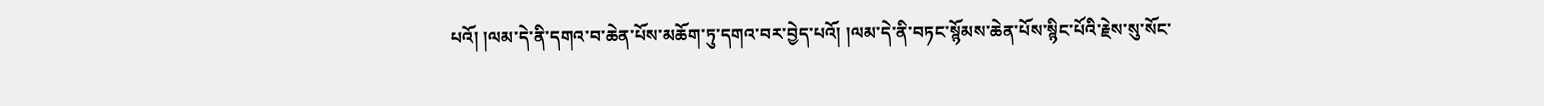པའོ། །ལམ་དེ་ནི་དགའ་བ་ཆེན་པོས་མཆོག་ཏུ་དགའ་བར་བྱེད་པའོ། །ལམ་དེ་ནི་བཏང་སྙོམས་ཆེན་པོས་སྙིང་པོའི་རྗེས་སུ་སོང་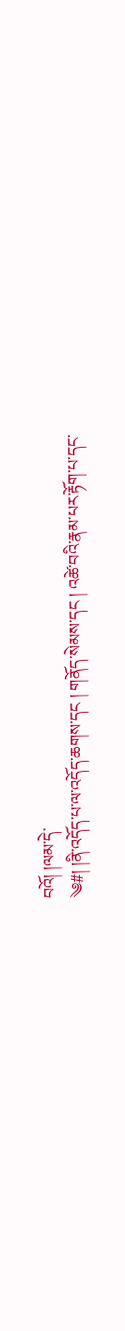བའོ། །ལམ་དེ་
༄#། །ནི་འདོད་པ་ལ་འདོད་ཆགས་དང ། གནོད་སེམས་དང ། འཚེ་བའི་རྣམ་པར་རྟོག་པ་དང་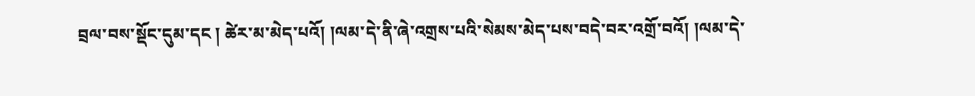བྲལ་བས་སྡོང་དུམ་དང ། ཚེར་མ་མེད་པའོ། །ལམ་དེ་ནི་ཞེ་འགྲས་པའི་སེམས་མེད་པས་བདེ་བར་འགྲོ་བའོ། །ལམ་དེ་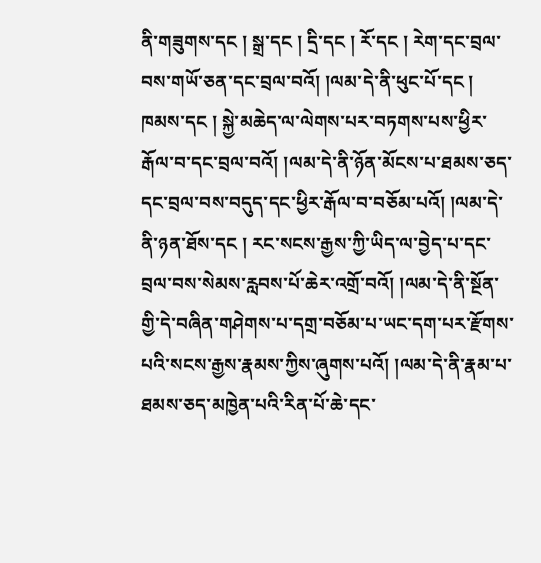ནི་གཟུགས་དང ། སྒྲ་དང ། དྲི་དང ། རོ་དང ། རེག་དང་བྲལ་བས་གཡོ་ཅན་དང་བྲལ་བའོ། །ལམ་དེ་ནི་ཕུང་པོ་དང ། ཁམས་དང ། སྐྱེ་མཆེད་ལ་ལེགས་པར་བཏགས་པས་ཕྱིར་རྒོལ་བ་དང་བྲལ་བའོ། །ལམ་དེ་ནི་ཉོན་མོངས་པ་ཐམས་ཅད་དང་བྲལ་བས་བདུད་དང་ཕྱིར་རྒོལ་བ་བཅོམ་པའོ། །ལམ་དེ་ནི་ཉན་ཐོས་དང ། རང་སངས་རྒྱས་ཀྱི་ཡིད་ལ་བྱེད་པ་དང་བྲལ་བས་སེམས་རླབས་པོ་ཆེར་འགྲོ་བའོ། །ལམ་དེ་ནི་སྔོན་གྱི་དེ་བཞིན་གཤེགས་པ་དགྲ་བཅོམ་པ་ཡང་དག་པར་རྫོགས་པའི་སངས་རྒྱས་རྣམས་ཀྱིས་ཞུགས་པའོ། །ལམ་དེ་ནི་རྣམ་པ་ཐམས་ཅད་མཁྱེན་པའི་རིན་པོ་ཆེ་དང་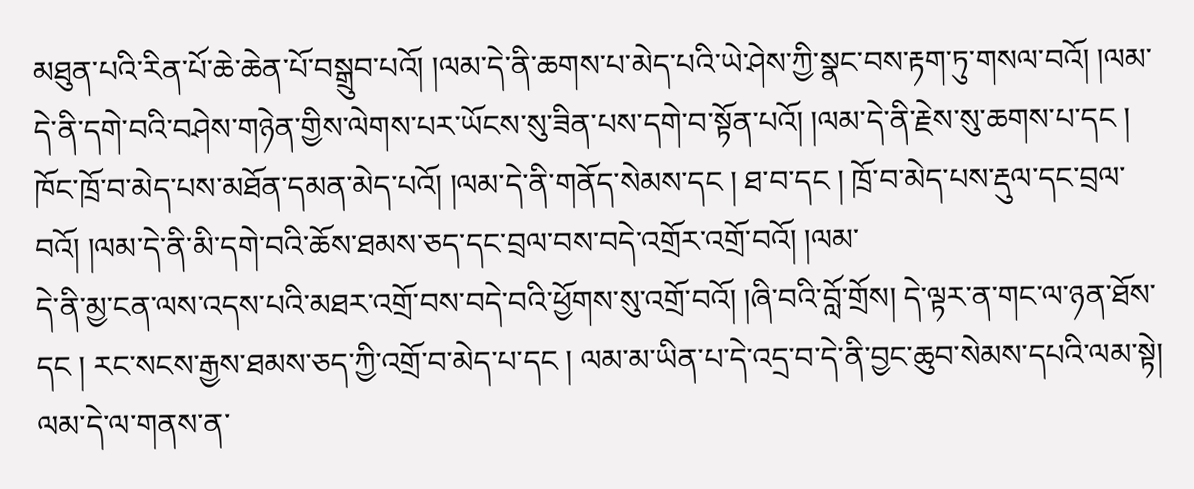མཐུན་པའི་རིན་པོ་ཆེ་ཆེན་པོ་བསྒྲུབ་པའོ། །ལམ་དེ་ནི་ཆགས་པ་མེད་པའི་ཡེ་ཤེས་ཀྱི་སྣང་བས་རྟག་ཏུ་གསལ་བའོ། །ལམ་དེ་ནི་དགེ་བའི་བཤེས་གཉེན་གྱིས་ལེགས་པར་ཡོངས་སུ་ཟིན་པས་དགེ་བ་སྟོན་པའོ། །ལམ་དེ་ནི་རྗེས་སུ་ཆགས་པ་དང ། ཁོང་ཁྲོ་བ་མེད་པས་མཐོན་དམན་མེད་པའོ། །ལམ་དེ་ནི་གནོད་སེམས་དང ། ཐ་བ་དང ། ཁྲོ་བ་མེད་པས་རྡུལ་དང་བྲལ་བའོ། །ལམ་དེ་ནི་མི་དགེ་བའི་ཆོས་ཐམས་ཅད་དང་བྲལ་བས་བདེ་འགྲོར་འགྲོ་བའོ། །ལམ་
དེ་ནི་མྱ་ངན་ལས་འདས་པའི་མཐར་འགྲོ་བས་བདེ་བའི་ཕྱོགས་སུ་འགྲོ་བའོ། །ཞི་བའི་བློ་གྲོས། དེ་ལྟར་ན་གང་ལ་ཉན་ཐོས་དང ། རང་སངས་རྒྱས་ཐམས་ཅད་ཀྱི་འགྲོ་བ་མེད་པ་དང ། ལམ་མ་ཡིན་པ་དེ་འདྲ་བ་དེ་ནི་བྱང་ཆུབ་སེམས་དཔའི་ལམ་སྟེ། ལམ་དེ་ལ་གནས་ན་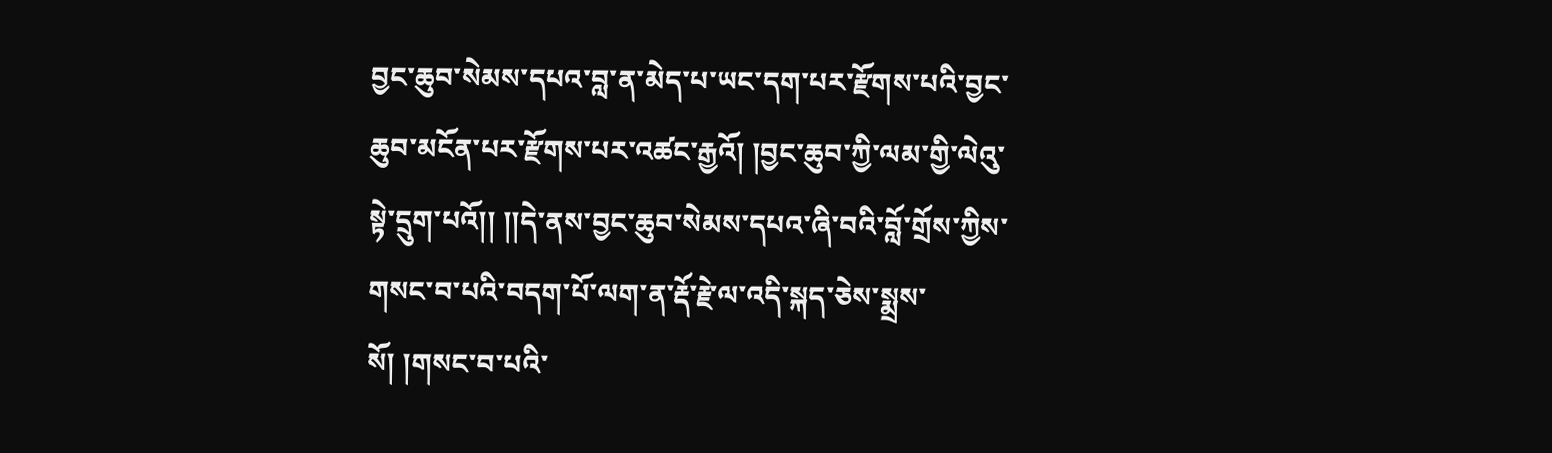བྱང་ཆུབ་སེམས་དཔའ་བླ་ན་མེད་པ་ཡང་དག་པར་རྫོགས་པའི་བྱང་ཆུབ་མངོན་པར་རྫོགས་པར་འཚང་རྒྱའོ། །བྱང་ཆུབ་ཀྱི་ལམ་གྱི་ལེའུ་སྟེ་དྲུག་པའོ།། །།དེ་ནས་བྱང་ཆུབ་སེམས་དཔའ་ཞི་བའི་བློ་གྲོས་ཀྱིས་གསང་བ་པའི་བདག་པོ་ལག་ན་རྡོ་རྗེ་ལ་འདི་སྐད་ཅེས་སྨྲས་སོ། །གསང་བ་པའི་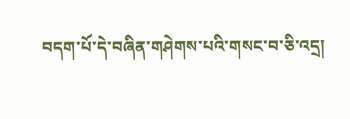བདག་པོ་དེ་བཞིན་གཤེགས་པའི་གསང་བ་ཅི་འདྲ།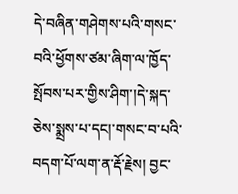དེ་བཞིན་གཤེགས་པའི་གསང་བའི་ཕྱོགས་ཙམ་ཞིག་ལ་ཁྱོད་སྤོབས་པར་གྱིས་ཤིག་།དེ་སྐད་ཅེས་སྨྲས་པ་དང།་གསང་བ་པའི་བདག་པོ་ལག་ན་རྡོ་རྗེས། བྱང་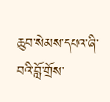ཆུབ་སེམས་དཔའ་ཞི་བའི་བློ་གྲོས་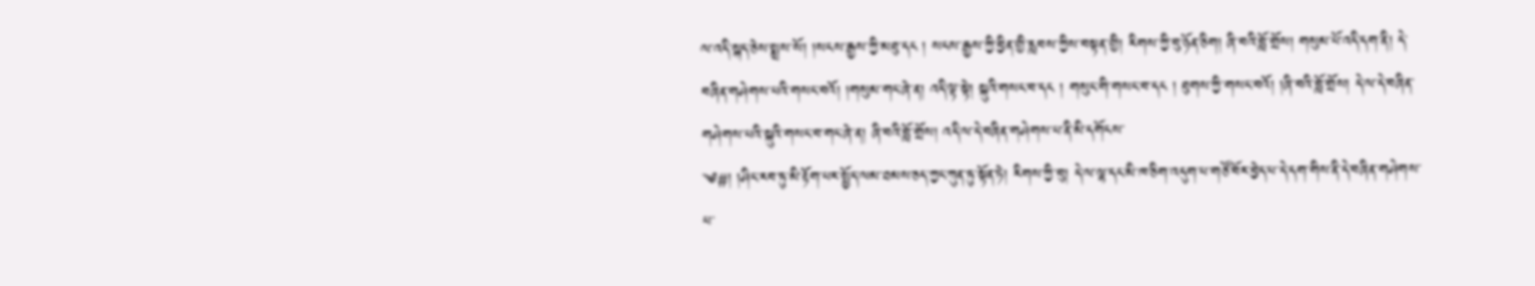ལ་འདི་སྐད་ཅེས་སྨྲས་སོ། །སངས་རྒྱས་ཀྱི་མཐུ་དང ། སངས་རྒྱས་ཀྱི་བྱིན་གྱི་རླབས་ཀྱིས་བསྟན་གྱི། རིགས་ཀྱི་བུ་ཉོན་ཅིག། ཞི་བའི་བློ་གྲོས། གསུམ་པོ་འདི་དག་ནི། དེ་བཞིན་གཤེགས་པའི་གསང་བའོ། །གསུམ་གང་ཞེ་ན། འདི་ལྟ་སྟེ། སྐུའི་གསང་བ་དང ། གསུང་གི་གསང་བ་དང ། ཐུགས་ཀྱི་གསང་བའོ། །ཞི་བའི་བློ་གྲོས། དེ་ལ་དེ་བཞིན་གཤེགས་པའི་སྐུའི་གསང་བ་གང་ཞེ་ན། ཞི་བའི་བློ་གྲོས། འདི་ལ་དེ་བཞིན་གཤེགས་པ་ནི་མི་དགོངས་
༄#། །ཤིང་རབ་ཏུ་མི་རྟོག་པར་སྤྱོད་ལམ་ཐམས་ཅད་ཀྱང་ཀུན་ཏུ་སྟོན་ཏེ། རིགས་ཀྱི་བུ། དེ་ལ་ལྷ་དང་མི་ཁ་ཅིག་འདུག་པ་གཙོ་བོར་བྱེད་པ་དེ་དག་གིས་ནི་དེ་བཞིན་གཤེགས་པ་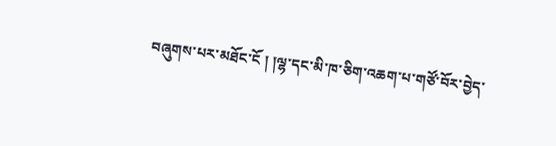བཞུགས་པར་མཐོང་ངོ ། །ལྷ་དང་མི་ཁ་ཅིག་འཆག་པ་གཙོ་བོར་བྱེད་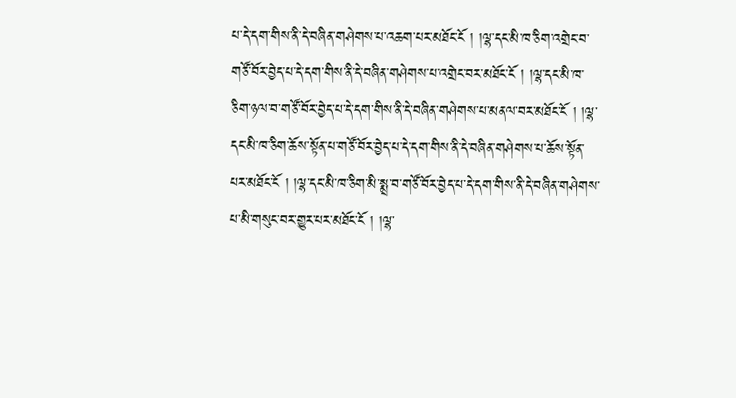པ་དེ་དག་གིས་ནི་དེ་བཞིན་གཤེགས་པ་འཆག་པར་མཐོང་ངོ ། །ལྷ་དང་མི་ཁ་ཅིག་འགྲེང་བ་གཙོ་བོར་བྱེད་པ་དེ་དག་གིས་ནི་དེ་བཞིན་གཤེགས་པ་འགྲེང་བར་མཐོང་ངོ ། །ལྷ་དང་མི་ཁ་ཅིག་ཉལ་བ་གཙོ་བོར་བྱེད་པ་དེ་དག་གིས་ནི་དེ་བཞིན་གཤེགས་པ་མནལ་བར་མཐོང་ངོ ། །ལྷ་དང་མི་ཁ་ཅིག་ཆོས་སྟོན་པ་གཙོ་བོར་བྱེད་པ་དེ་དག་གིས་ནི་དེ་བཞིན་གཤེགས་པ་ཆོས་སྟོན་པར་མཐོང་ངོ ། །ལྷ་དང་མི་ཁ་ཅིག་མི་སྨྲ་བ་གཙོ་བོར་བྱེད་པ་དེ་དག་གིས་ནི་དེ་བཞིན་གཤེགས་པ་མི་གསུང་བར་གྱུར་པར་མཐོང་ངོ ། །ལྷ་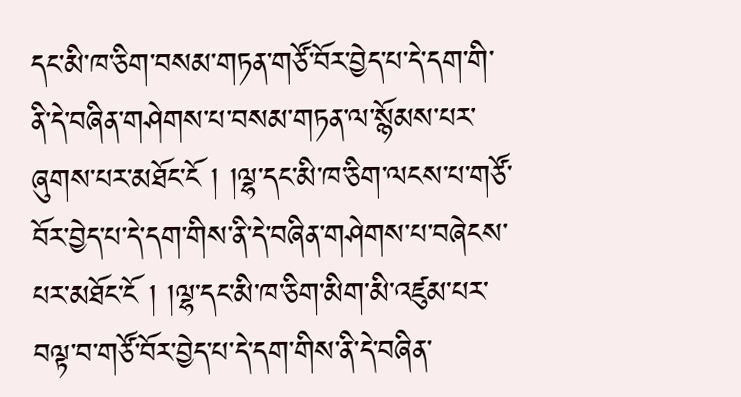དང་མི་ཁ་ཅིག་བསམ་གཏན་གཙོ་བོར་བྱེད་པ་དེ་དག་གི་ནི་དེ་བཞིན་གཤེགས་པ་བསམ་གཏན་ལ་སྙོམས་པར་ཞུགས་པར་མཐོང་ངོ ། །ལྷ་དང་མི་ཁ་ཅིག་ལངས་པ་གཙོ་བོར་བྱེད་པ་དེ་དག་གིས་ནི་དེ་བཞིན་གཤེགས་པ་བཞེངས་པར་མཐོང་ངོ ། །ལྷ་དང་མི་ཁ་ཅིག་མིག་མི་འཛུམ་པར་བལྟ་བ་གཙོ་བོར་བྱེད་པ་དེ་དག་གིས་ནི་དེ་བཞིན་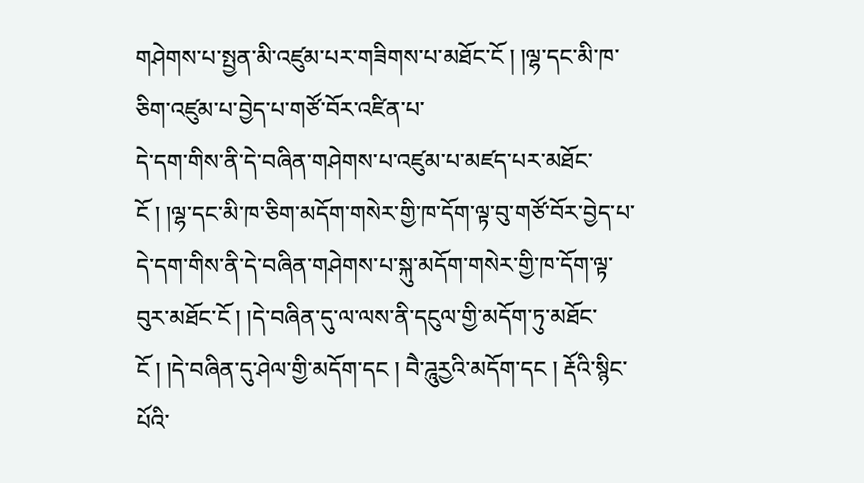གཤེགས་པ་སྤྱན་མི་འཛུམ་པར་གཟིགས་པ་མཐོང་ངོ ། །ལྷ་དང་མི་ཁ་ཅིག་འཛུམ་པ་བྱེད་པ་གཙོ་བོར་འཛིན་པ་
དེ་དག་གིས་ནི་དེ་བཞིན་གཤེགས་པ་འཛུམ་པ་མཛད་པར་མཐོང་ངོ ། །ལྷ་དང་མི་ཁ་ཅིག་མདོག་གསེར་གྱི་ཁ་དོག་ལྟ་བུ་གཙོ་བོར་བྱེད་པ་དེ་དག་གིས་ནི་དེ་བཞིན་གཤེགས་པ་སྐུ་མདོག་གསེར་གྱི་ཁ་དོག་ལྟ་བུར་མཐོང་ངོ ། །དེ་བཞིན་དུ་ལ་ལས་ནི་དངུལ་གྱི་མདོག་ཏུ་མཐོང་ངོ ། །དེ་བཞིན་དུ་ཤེལ་གྱི་མདོག་དང ། བཻ་ཌཱུརྱའི་མདོག་དང ། རྡོའི་སྙིང་པོའི་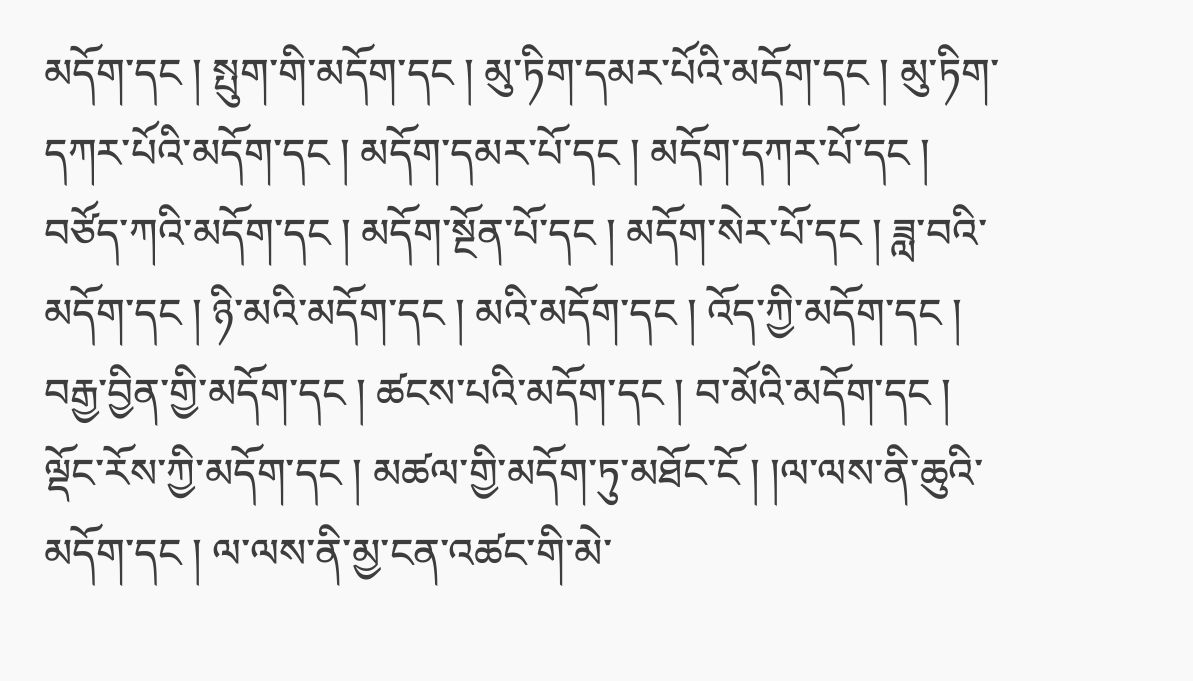མདོག་དང ། སྤུག་གི་མདོག་དང ། མུ་ཏིག་དམར་པོའི་མདོག་དང ། མུ་ཏིག་དཀར་པོའི་མདོག་དང ། མདོག་དམར་པོ་དང ། མདོག་དཀར་པོ་དང ། བཙོད་ཀའི་མདོག་དང ། མདོག་སྔོན་པོ་དང ། མདོག་སེར་པོ་དང ། ཟླ་བའི་མདོག་དང ། ཉི་མའི་མདོག་དང ། མའི་མདོག་དང ། འོད་ཀྱི་མདོག་དང ། བརྒྱ་བྱིན་གྱི་མདོག་དང ། ཚངས་པའི་མདོག་དང ། བ་མོའི་མདོག་དང ། ལྡོང་རོས་ཀྱི་མདོག་དང ། མཚལ་གྱི་མདོག་ཏུ་མཐོང་ངོ ། །ལ་ལས་ནི་ཆུའི་མདོག་དང ། ལ་ལས་ནི་མྱ་ངན་འཚང་གི་མེ་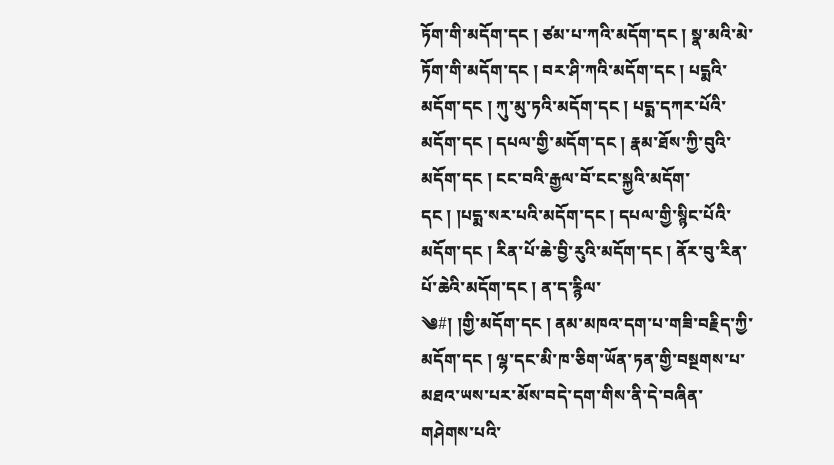ཏོག་གི་མདོག་དང ། ཙམ་པ་ཀའི་མདོག་དང ། སྣ་མའི་མེ་ཏོག་གི་མདོག་དང ། བར་ཤི་ཀའི་མདོག་དང ། པདྨའི་མདོག་དང ། ཀུ་མུ་ཏའི་མདོག་དང ། པདྨ་དཀར་པོའི་མདོག་དང ། དཔལ་གྱི་མདོག་དང ། རྣམ་ཐོས་ཀྱི་བུའི་མདོག་དང ། ངང་བའི་རྒྱལ་བོ་ངང་སྐྱའི་མདོག་དང ། །པདྨ་སར་པའི་མདོག་དང ། དཔལ་གྱི་སྙིང་པོའི་མདོག་དང ། རིན་པོ་ཆེ་བྱི་རུའི་མདོག་དང ། ནོར་བུ་རིན་པོ་ཆེའི་མདོག་དང ། ན་ད་རྙིལ་
༄#། །གྱི་མདོག་དང ། ནམ་མཁའ་དག་པ་གཟི་བརྗིད་ཀྱི་མདོག་དང ། ལྷ་དང་མི་ཁ་ཅིག་ཡོན་ཏན་གྱི་བསྔགས་པ་མཐའ་ཡས་པར་མོས་བདེ་དག་གིས་ནི་དེ་བཞིན་གཤེགས་པའི་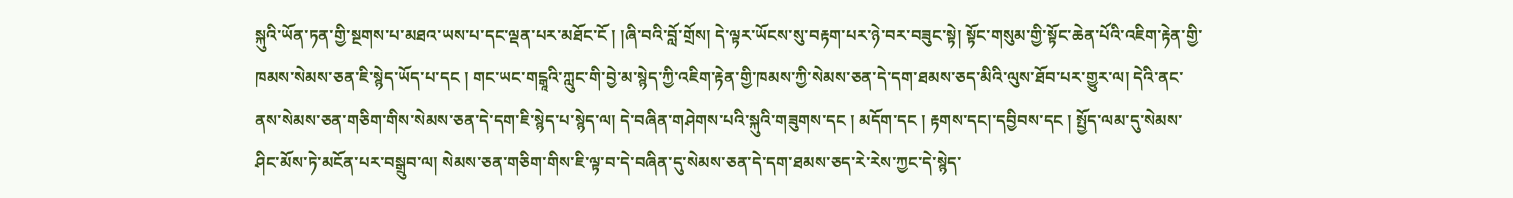སྐུའི་ཡོན་ཏན་གྱི་སྔགས་པ་མཐའ་ཡས་པ་དང་ལྡན་པར་མཐོང་ངོ ། །ཞི་བའི་བློ་གྲོས། དེ་ལྟར་ཡོངས་སུ་བརྟག་པར་ཉེ་བར་བཟུང་སྟེ། སྟོང་གསུམ་གྱི་སྟོང་ཆེན་པོའི་འཇིག་རྟེན་གྱི་ཁམས་སེམས་ཅན་ཇི་སྙེད་ཡོད་པ་དང ། གང་ཡང་གངྒཱའི་ཀླུང་གི་བྱེ་མ་སྙེད་ཀྱི་འཇིག་རྟེན་གྱི་ཁམས་ཀྱི་སེམས་ཅན་དེ་དག་ཐམས་ཅད་མིའི་ལུས་ཐོབ་པར་གྱུར་ལ། དེའི་ནང་ནས་སེམས་ཅན་གཅིག་གིས་སེམས་ཅན་དེ་དག་ཇི་སྙེད་པ་སྙེད་ལ། དེ་བཞིན་གཤེགས་པའི་སྐུའི་གཟུགས་དང ། མདོག་དང ། རྟགས་དང།་དབྱིབས་དང ། སྤྱོད་ལམ་དུ་སེམས་ཤིང་མོས་ཏེ་མངོན་པར་བསྒྲུབ་ལ། སེམས་ཅན་གཅིག་གིས་ཇི་ལྟ་བ་དེ་བཞིན་དུ་སེམས་ཅན་དེ་དག་ཐམས་ཅད་རེ་རེས་ཀྱང་དེ་སྙེད་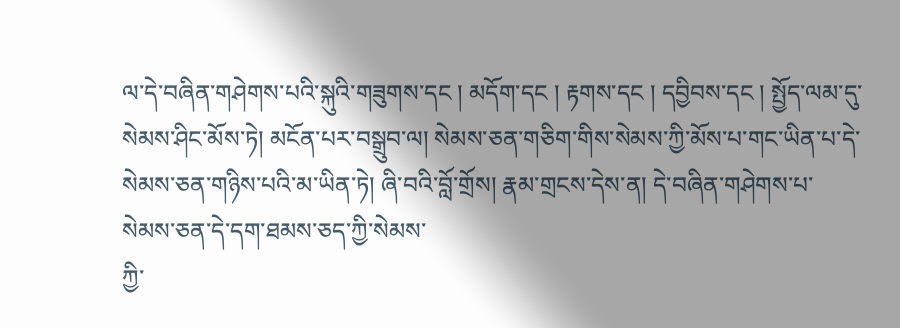ལ་དེ་བཞིན་གཤེགས་པའི་སྐུའི་གཟུགས་དང ། མདོག་དང ། རྟགས་དང ། དབྱིབས་དང ། སྤྱོད་ལམ་དུ་སེམས་ཤིང་མོས་ཏེ། མངོན་པར་བསྒྲུབ་ལ། སེམས་ཅན་གཅིག་གིས་སེམས་ཀྱི་མོས་པ་གང་ཡིན་པ་དེ་སེམས་ཅན་གཉིས་པའི་མ་ཡིན་ཏེ། ཞི་བའི་བློ་གྲོས། རྣམ་གྲངས་དེས་ན། དེ་བཞིན་གཤེགས་པ་སེམས་ཅན་དེ་དག་ཐམས་ཅད་ཀྱི་སེམས་
ཀྱི་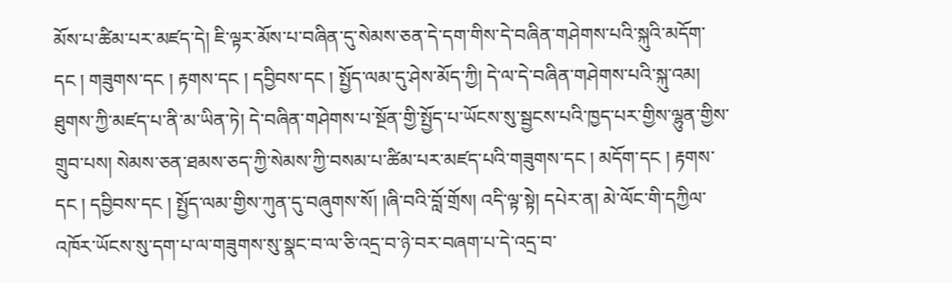མོས་པ་ཚིམ་པར་མཛད་དེ། ཇི་ལྟར་མོས་པ་བཞིན་དུ་སེམས་ཅན་དེ་དག་གིས་དེ་བཞིན་གཤེགས་པའི་སྐུའི་མདོག་དང ། གཟུགས་དང ། རྟགས་དང ། དབྱིབས་དང ། སྤྱོད་ལམ་དུ་ཤེས་མོད་ཀྱི། དེ་ལ་དེ་བཞིན་གཤེགས་པའི་སྐུ་འམ། ཐུགས་ཀྱི་མཛད་པ་ནི་མ་ཡིན་ཏེ། དེ་བཞིན་གཤེགས་པ་སྔོན་གྱི་སྤྱོད་པ་ཡོངས་སུ་སྦྱངས་པའི་ཁྱད་པར་གྱིས་ལྷུན་གྱིས་གྲུབ་པས། སེམས་ཅན་ཐམས་ཅད་ཀྱི་སེམས་ཀྱི་བསམ་པ་ཚིམ་པར་མཛད་པའི་གཟུགས་དང ། མདོག་དང ། རྟགས་དང ། དབྱིབས་དང ། སྤྱོད་ལམ་གྱིས་ཀུན་དུ་བཞུགས་སོ། །ཞི་བའི་བློ་གྲོས། འདི་ལྟ་སྟེ། དཔེར་ན། མེ་ལོང་གི་དཀྱིལ་འཁོར་ཡོངས་སུ་དག་པ་ལ་གཟུགས་སུ་སྣང་བ་ལ་ཅི་འདྲ་བ་ཉེ་བར་བཞག་པ་དེ་འདྲ་བ་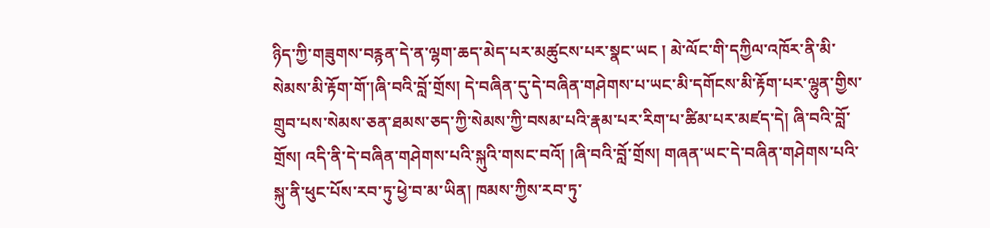ཉིད་ཀྱི་གཟུགས་བརྙན་དེ་ན་ལྷག་ཆད་མེད་པར་མཚུངས་པར་སྣང་ཡང ། མེ་ལོང་གི་དཀྱིལ་འཁོར་ནི་མི་སེམས་མི་རྟོག་གོ་།ཞི་བའི་བློ་གྲོས། དེ་བཞིན་དུ་དེ་བཞིན་གཤེགས་པ་ཡང་མི་དགོངས་མི་རྟོག་པར་ལྷུན་གྱིས་གྲུབ་པས་སེམས་ཅན་ཐམས་ཅད་ཀྱི་སེམས་ཀྱི་བསམ་པའི་རྣམ་པར་རིག་པ་ཚིམ་པར་མཛད་དེ། ཞི་བའི་བློ་གྲོས། འདི་ནི་དེ་བཞིན་གཤེགས་པའི་སྐུའི་གསང་བའོ། །ཞི་བའི་བློ་གྲོས། གཞན་ཡང་དེ་བཞིན་གཤེགས་པའི་སྐུ་ནི་ཕུང་པོས་རབ་ཏུ་ཕྱེ་བ་མ་ཡིན། ཁམས་ཀྱིས་རབ་ཏུ་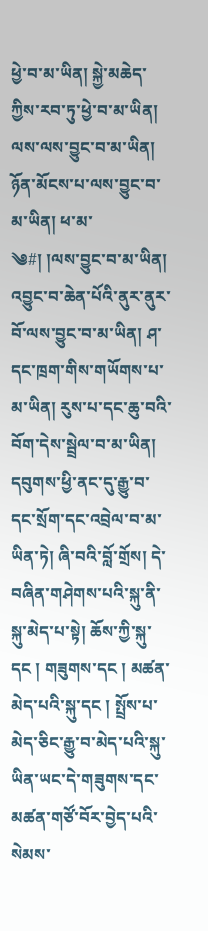ཕྱེ་བ་མ་ཡིན། སྐྱེ་མཆེད་ཀྱིས་རབ་ཏུ་ཕྱེ་བ་མ་ཡིན། ལས་ལས་བྱུང་བ་མ་ཡིན། ཉོན་མོངས་པ་ལས་བྱུང་བ་མ་ཡིན། ཕ་མ་
༄#། །ལས་བྱུང་བ་མ་ཡིན། འབྱུང་བ་ཆེན་པོའི་ནུར་ནུར་བོ་ལས་བྱུང་བ་མ་ཡིན། ཤ་དང་ཁྲག་གིས་གཡོགས་པ་མ་ཡིན། རུས་པ་དང་ཆུ་བའི་བོག་དེས་སྦྲེལ་བ་མ་ཡིན། དབུགས་ཕྱི་ནང་དུ་རྒྱུ་བ་དང་སྲོག་དང་འབྲེལ་བ་མ་ཡིན་ཏེ། ཞི་བའི་བློ་གྲོས། དེ་བཞིན་གཤེགས་པའི་སྐུ་ནི་སྐུ་མེད་པ་སྟེ། ཆོས་ཀྱི་སྐུ་དང ། གཟུགས་དང ། མཚན་མེད་པའི་སྐུ་དང ། སྤྲོས་པ་མེད་ཅིང་རྒྱུ་བ་མེད་པའི་སྐུ་ཡིན་ཡང་དེ་གཟུགས་དང་མཚན་གཙོ་བོར་བྱེད་པའི་སེམས་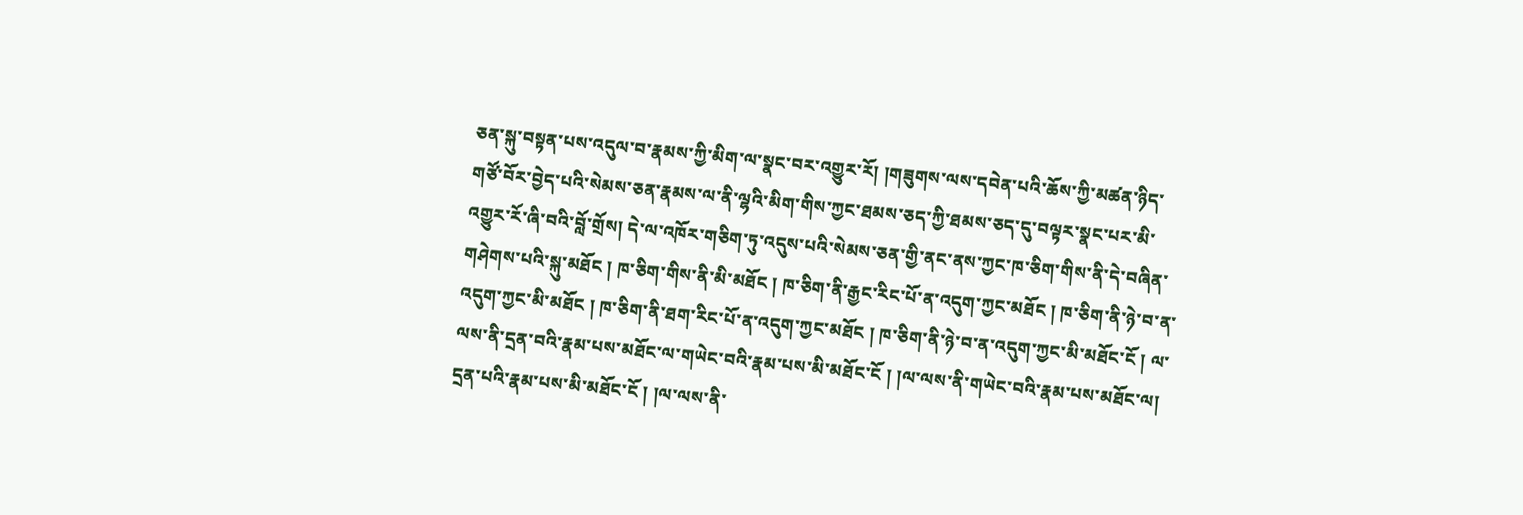ཅན་སྐུ་བསྟན་པས་འདུལ་བ་རྣམས་ཀྱི་མིག་ལ་སྣང་བར་འགྱུར་རོ། །གཟུགས་ལས་དབེན་པའི་ཆོས་ཀྱི་མཚན་ཉིད་གཙོ་བོར་བྱེད་པའི་སེམས་ཅན་རྣམས་ལ་ནི་ལྷའི་མིག་གིས་ཀྱང་ཐམས་ཅད་ཀྱི་ཐམས་ཅད་དུ་བལྟར་སྣང་པར་མི་འགྱུར་རོ་ཞི་བའི་བློ་གྲོས། དེ་ལ་འཁོར་གཅིག་ཏུ་འདུས་པའི་སེམས་ཅན་གྱི་ནང་ནས་ཀྱང་ཁ་ཅིག་གིས་ནི་དེ་བཞིན་གཤེགས་པའི་སྐུ་མཐོང ། ཁ་ཅིག་གིས་ནི་མི་མཐོང ། ཁ་ཅིག་ནི་རྒྱང་རིང་པོ་ན་འདུག་ཀྱང་མཐོང ། ཁ་ཅིག་ནི་ཉེ་བ་ན་འདུག་ཀྱང་མི་མཐོང ། ཁ་ཅིག་ནི་ཐག་རིང་པོ་ན་འདུག་ཀྱང་མཐོང ། ཁ་ཅིག་ནི་ཉེ་བ་ན་འདུག་ཀྱང་མི་མཐོང་ངོ ། ལ་ལས་ནི་དྲན་བའི་རྣམ་པས་མཐོང་ལ་གཡེང་བའི་རྣམ་པས་མི་མཐོང་ངོ ། །ལ་ལས་ནི་གཡེང་བའི་རྣམ་པས་མཐོང་ལ། དྲན་པའི་རྣམ་པས་མི་མཐོང་ངོ ། །ལ་ལས་ནི་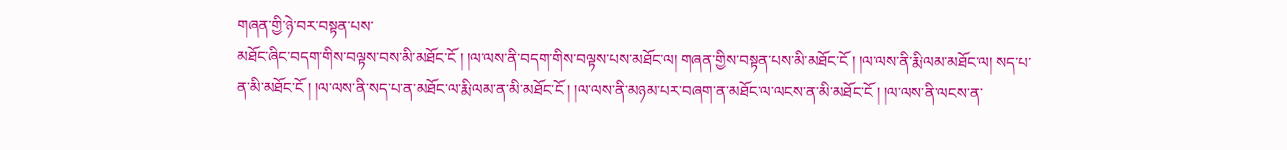གཞན་གྱི་ཉེ་བར་བསྟན་པས་
མཐོང་ཞིང་བདག་གིས་བལྟས་བས་མི་མཐོང་ངོ ། །ལ་ལས་ནི་བདག་གིས་བལྟས་པས་མཐོང་ལ། གཞན་གྱིས་བསྟན་པས་མི་མཐོང་ངོ ། །ལ་ལས་ནི་རྨི་ལམ་མཐོང་ལ། སད་པ་ན་མི་མཐོང་ངོ ། །ལ་ལས་ནི་སད་པ་ན་མཐོང་ལ་རྨི་ལམ་ན་མི་མཐོང་ངོ ། །ལ་ལས་ནི་མཉམ་པར་བཞག་ན་མཐོང་ལ་ལངས་ན་མི་མཐོང་ངོ ། །ལ་ལས་ནི་ལངས་ན་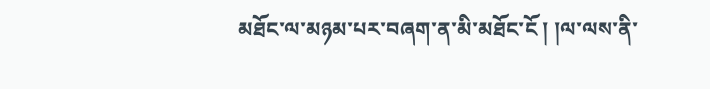མཐོང་ལ་མཉམ་པར་བཞག་ན་མི་མཐོང་ངོ ། །ལ་ལས་ནི་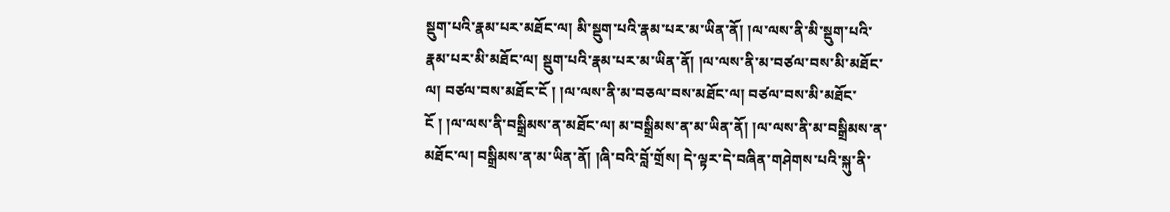སྡུག་པའི་རྣམ་པར་མཐོང་ལ། མི་སྡུག་པའི་རྣམ་པར་མ་ཡིན་ནོ། །ལ་ལས་ནི་མི་སྡུག་པའི་རྣམ་པར་མི་མཐོང་ལ། སྡུག་པའི་རྣམ་པར་མ་ཡིན་ནོ། །ལ་ལས་ནི་མ་བཙལ་བས་མི་མཐོང་ལ། བཙལ་བས་མཐོང་ངོ ། །ལ་ལས་ནི་མ་བཅལ་བས་མཐོང་ལ། བཙལ་བས་མི་མཐོང་ངོ ། །ལ་ལས་ནི་བསྒྲིམས་ན་མཐོང་ལ། མ་བསྒྲིམས་ན་མ་ཡིན་ནོ། །ལ་ལས་ནི་མ་བསྒྲིམས་ན་མཐོང་ལ། བསྒྲིམས་ན་མ་ཡིན་ནོ། །ཞི་བའི་བློ་གྲོས། དེ་ལྟར་དེ་བཞིན་གཤེགས་པའི་སྐུ་ནི་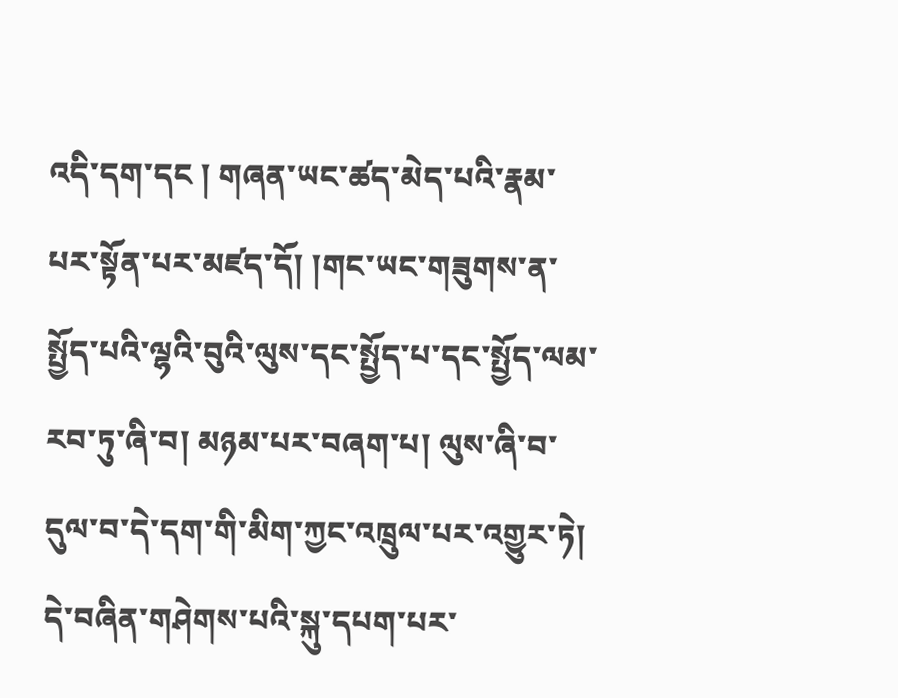འདི་དག་དང ། གཞན་ཡང་ཚད་མེད་པའི་རྣམ་པར་སྟོན་པར་མཛད་དོ། །གང་ཡང་གཟུགས་ན་སྤྱོད་པའི་ལྷའི་བུའི་ལུས་དང་སྤྱོད་པ་དང་སྤྱོད་ལམ་རབ་ཏུ་ཞི་བ། མཉམ་པར་བཞག་པ། ལུས་ཞི་བ་དུལ་བ་དེ་དག་གི་མིག་ཀྱང་འཁྲུལ་པར་འགྱུར་ཏེ། དེ་བཞིན་གཤེགས་པའི་སྐུ་དཔག་པར་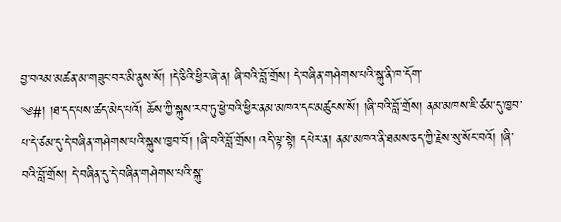བྱ་བའམ་མཚན་མ་གཟུང་བར་མི་ནུས་སོ། །དེ་ཅིའི་ཕྱིར་ཞེ་ན། ཞི་བའི་བློ་གྲོས། དེ་བཞིན་གཤེགས་པའི་སྐུ་ནི་ཁ་དོག་
༄#། །ཐ་དད་པས་ཚད་མེད་པའོ། ཆོས་ཀྱི་སྐུས་རབ་ཏུ་ཕྱེ་བའི་ཕྱིར་ནམ་མཁའ་དང་མཚུངས་སོ། །ཞི་བའི་བློ་གྲོས། ནམ་མཁས་ཇི་ཙམ་དུ་ཁྱབ་པ་དེ་ཙམ་དུ་དེ་བཞིན་གཤེགས་པའི་སྐུས་ཁྱབ་བོ། །ཞི་བའི་བློ་གྲོས། འདི་ལྟ་སྟེ། དཔེར་ན། ནམ་མཁའ་ནི་ཐམས་ཅད་ཀྱི་རྗེས་སུ་སོང་བའོ། །ཞི་བའི་བློ་གྲོས། དེ་བཞིན་དུ་དེ་བཞིན་གཤེགས་པའི་སྐུ་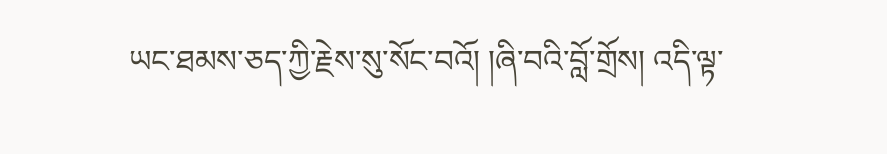ཡང་ཐམས་ཅད་ཀྱི་རྗེས་སུ་སོང་བའོ། །ཞི་བའི་བློ་གྲོས། འདི་ལྟ་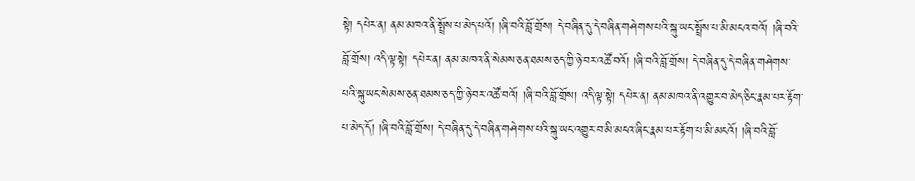སྟེ། དཔེར་ན། ནམ་མཁའ་ནི་སྤྲོས་པ་མེད་པའོ། །ཞི་བའི་བློ་གྲོས། དེ་བཞིན་དུ་དེ་བཞིན་གཤེགས་པའི་སྐུ་ཡང་སྤྲོས་པ་མི་མངའ་བའོ། །ཞི་བའི་བློ་གྲོས། འདི་ལྟ་སྟེ། དཔེར་ན། ནམ་མཁའ་ནི་སེམས་ཅན་ཐམས་ཅད་ཀྱི་ཉེ་བར་འཚོ་བའོ། །ཞི་བའི་བློ་གྲོས། དེ་བཞིན་དུ་དེ་བཞིན་གཤེགས་པའི་སྐུ་ཡང་སེམས་ཅན་ཐམས་ཅད་ཀྱི་ཉེ་བར་འཚོ་བའོ། །ཞི་བའི་བློ་གྲོས། འདི་ལྟ་སྟེ། དཔེར་ན། ནམ་མཁའ་ནི་འགྱུར་བ་མེད་ཅིང་རྣམ་པར་རྟོག་པ་མེད་དོ། །ཞི་བའི་བློ་གྲོས། དེ་བཞིན་དུ་དེ་བཞིན་གཤེགས་པའི་སྐུ་ཡང་འགྱུར་བ་མི་མངའ་ཞིང་རྣམ་པར་རྟོག་པ་མི་མངའོ། །ཞི་བའི་བློ་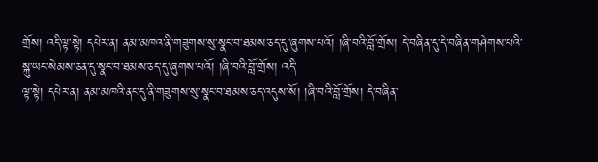གྲོས། འདི་ལྟ་སྟེ། དཔེར་ན། ནམ་མཁའ་ནི་གཟུགས་སུ་སྣང་བ་ཐམས་ཅད་དུ་ཞུགས་པའོ། །ཞི་བའི་བློ་གྲོས། དེ་བཞིན་དུ་དེ་བཞིན་གཤེགས་པའི་སྐུ་ཡང་སེམས་ཅན་དུ་སྣང་བ་ཐམས་ཅད་དུ་ཞུགས་པའོ། །ཞི་བའི་བློ་གྲོས། འདི་
ལྟ་སྟེ། དཔེར་ན། ནམ་མཁའི་ནང་དུ་ནི་གཟུགས་སུ་སྣང་བ་ཐམས་ཅད་འདུས་སོ། །ཞི་བའི་བློ་གྲོས། དེ་བཞིན་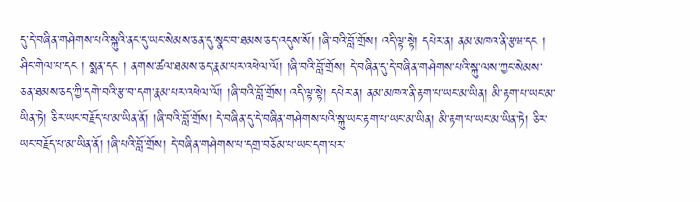དུ་དེ་བཞིན་གཤེགས་པའི་སྐུའི་ནང་དུ་ཡང་སེམས་ཅན་དུ་སྣང་བ་ཐམས་ཅད་འདུས་སོ། །ཞི་བའི་བློ་གྲོས། འདི་ལྟ་སྟེ། དཔེར་ན། ནམ་མཁའ་ནི་རྩཝ་དང ། ཤིང་གེལ་པ་དང ། སྨན་དང ། ནགས་ཚལ་ཐམས་ཅད་རྣམ་པར་འཕེལ་ལོ། །ཞི་བའི་བློ་གྲོས། དེ་བཞིན་དུ་དེ་བཞིན་གཤེགས་པའི་སྐུ་ལས་ཀྱང་སེམས་ཅན་ཐམས་ཅད་ཀྱི་དགེ་བའི་རྩ་བ་དག་རྣམ་པར་འཕེལ་ལོ། །ཞི་བའི་བློ་གྲོས། འདི་ལྟ་སྟེ། དཔེར་ན། ནམ་མཁའ་ནི་རྟག་པ་ཡང་མ་ཡིན། མི་རྟག་པ་ཡང་མ་ཡིན་ཏེ། ཅིར་ཡང་བརྗོད་པ་མ་ཡིན་ནོ། །ཞི་བའི་བློ་གྲོས། དེ་བཞིན་དུ་དེ་བཞིན་གཤེགས་པའི་སྐུ་ཡང་རྟག་པ་ཡང་མ་ཡིན། མི་རྟག་པ་ཡང་མ་ཡིན་ཏེ། ཅིར་ཡང་བརྗོད་པ་མ་ཡིན་ནོ། །ཞི་པའི་བློ་གྲོས། དེ་བཞིན་གཤེགས་པ་དགྲ་བཅོམ་པ་ཡང་དག་པར་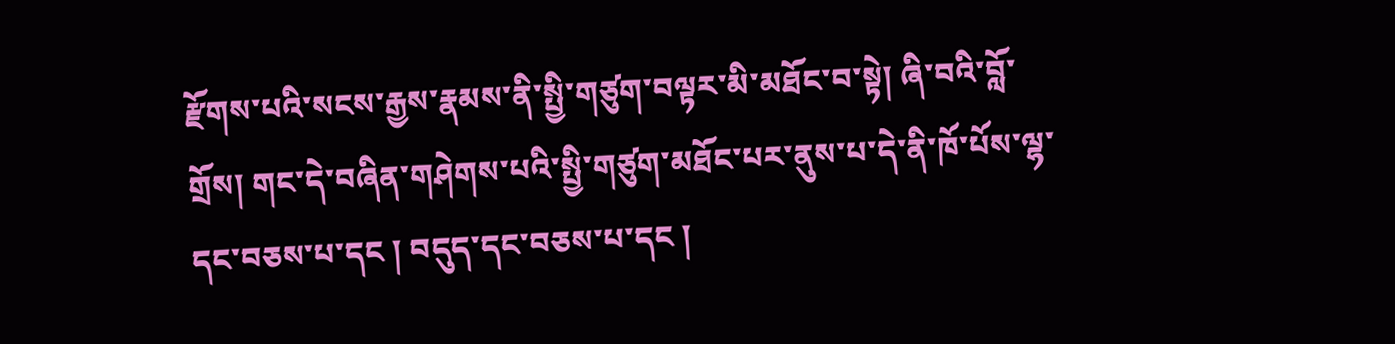རྫོགས་པའི་སངས་རྒྱས་རྣམས་ནི་སྤྱི་གཙུག་བལྟར་མི་མཐོང་བ་སྟེ། ཞི་བའི་བློ་གྲོས། གང་དེ་བཞིན་གཤེགས་པའི་སྤྱི་གཙུག་མཐོང་པར་ནུས་པ་དེ་ནི་ཁོ་པོས་ལྷ་དང་བཅས་པ་དང ། བདུད་དང་བཅས་པ་དང །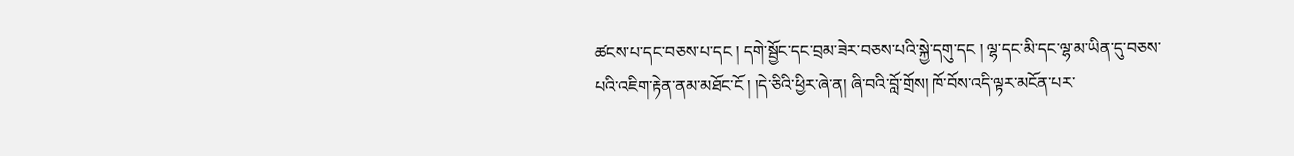ཚངས་པ་དང་བཅས་པ་དང ། དགེ་སྦྱོང་དང་བྲམ་ཟེར་བཅས་པའི་སྐྱེ་དགུ་དང ། ལྷ་དང་མི་དང་ལྷ་མ་ཡིན་དུ་བཅས་པའི་འཇིག་རྟེན་ནམ་མཐོང་ངོ ། །དེ་ཅིའི་ཕྱིར་ཞེ་ན། ཞི་བའི་བློ་གྲོས། ཁོ་བོས་འདི་ལྟར་མངོན་པར་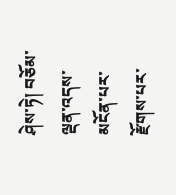ཤེས་ཏེ། བཅོམ་ལྡན་འདས་མངོན་པར་རྫོགས་པར་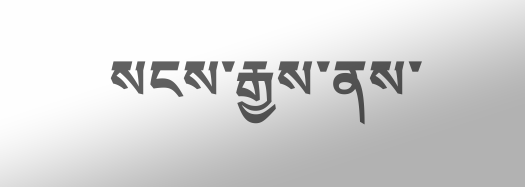སངས་རྒྱས་ནས་